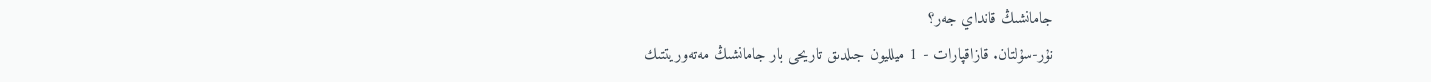جامانشىڭ قانداي جەر؟
نۇر-سۇلتان. قازاقپارات - 1 ميلليون جىلدىق تاريحى بار جامانشىڭ مەتەوريتتىك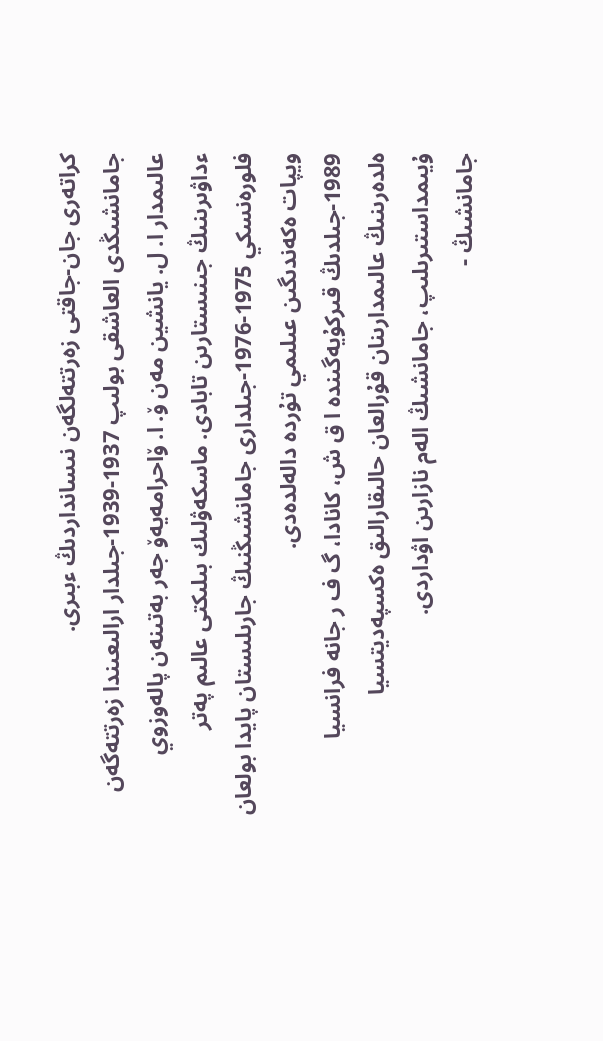كراتەرى جان-جاقتى زەرتتەلگەن نىسانداردىڭ ءبىرى.
جامانشىڭدى العاشقى بولىپ 1937-1939-جىلدار ارالىعىندا زەرتتەگەن عالىمدار ا. ل. يانشين مەن ۆ. ا. ۆاحرامەيەۆ جەر بەتىنەن پالەوزوي ءداۋىرىنىڭ جىنىستارىن تابادى. ماسكەۋلىك بىلىكتى عالىم پەتر فلورەنسكي 1975-1976-جىلدارى جامانشىڭنىڭ جارىلىستان پايدا بولعان ويپات ەكەندىگىن عىلىمي تۇردە دالەلدەدى.
1989-جىلدىڭ قىركۇيەگىندە ا ق ش، كانادا، گ ف ر جانە فرانسيا ەلدەرىنىڭ عالىمدارىنان قۇرالعان حالىقارالىق ەكسپەديتسيا ۇيىمداستىرىلىپ، جامانشىڭ الەم نازارىن اۋداردى.
جامانشىڭ -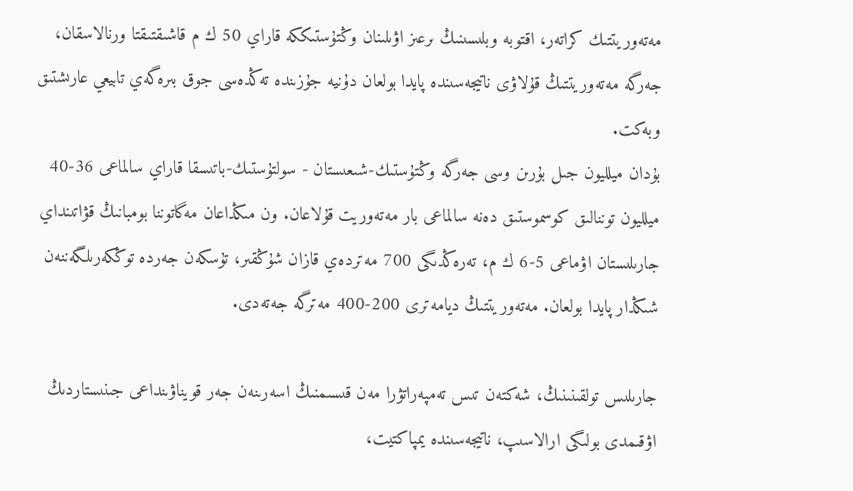مەتەوريتتىك كراتەر، اقتوبە وبلىسىنىڭ ىرعىز اۋىلىنان وڭتۇستىككە قاراي 50 ك م قاشىقتىقتا ورنالاسقان، جەرگە مەتەوريتتىڭ قۇلاۋى ناتيجەسىندە پايدا بولعان دۇنيە جۇزىندە تەڭدەسى جوق بىرەگەي تابيعي عارىشتىق وبەكت.
بۇدان ميلليون جىل بۇرىن وسى جەرگە وڭتۇستىك-شىعىستان - سولتۇستىك-باتىسقا قاراي سالماعى 36-40 ميلليون توننالىق كوسموستىق دەنە سالماعى بار مەتەوريت قۇلاعان. ون مىڭداعان مەگاتوننا بومبانىڭ قۋاتىنداي جارىلىستان اۋماعى 5-6 ك م، تەرەڭدىگى 700 مەتردەي قازان شۇڭقىر، تۇسكەن جەردە توڭكەرىلگەننەن شىڭدار پايدا بولعان. مەتەوريتتىڭ ديامەترى 200-400 مەترگە جەتەدى.

جارىلىس تولقىنىنىڭ، شەكتەن تىس تەمپەراتۋرا مەن قىسىمنىڭ اسەرىنەن جەر قويناۋىنداعى جىنىستاردىڭ اۋقىمدى بولىگى ارالاسىپ، ناتيجەسىندە يمپاكتيت،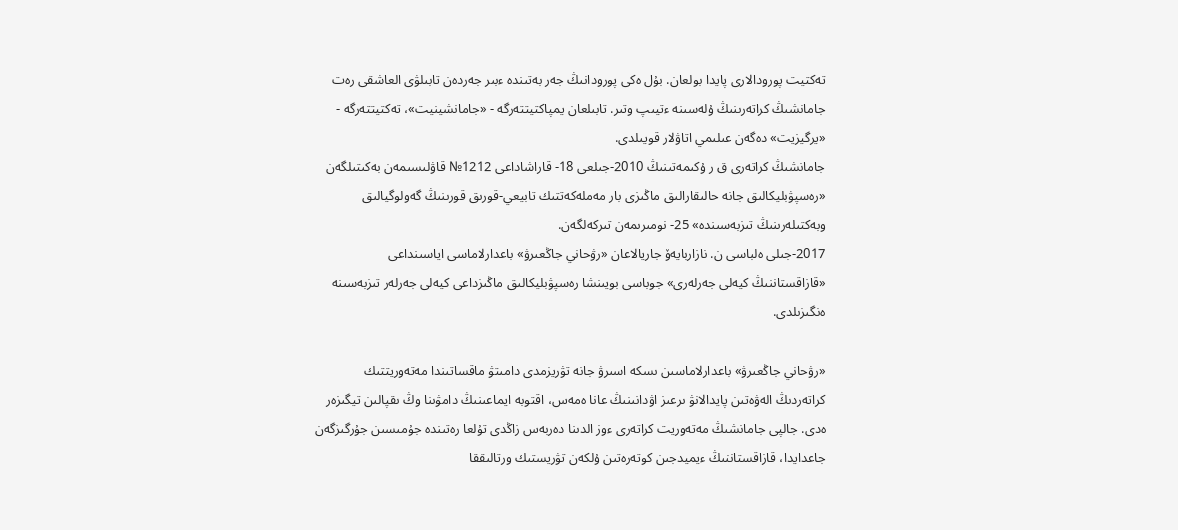تەكتيت پورودالارى پايدا بولعان. بۇل ەكى پورودانىڭ جەر بەتىندە ءبىر جەردەن تابىلۋى العاشقى رەت جامانشىڭ كراتەرىنىڭ ۇلەسىنە ءتيىپ وتىر. تابىلعان يمپاكتيتتەرگە - «جامانشينيت»، تەكتيتتەرگە - «يرگيزيت» دەگەن عىلىمي اتاۋلار قويىلدى.
جامانشىڭ كراتەرى ق ر ۇكىمەتىنىڭ 2010-جىلعى 18- قاراشاداعى 1212№ قاۋلىسىمەن بەكىتىلگەن «رەسپۋبليكالىق جانە حالىقارالىق ماڭىزى بار مەملەكەتتىك تابيعي-قورىق قورىنىڭ گەولوگيالىق وبەكتىلەرىنىڭ تىزبەسىندە» 25- نومىرىمەن تىركەلگەن.
2017-جىلى ەلباسى ن. نازاربايەۆ جاريالاعان «رۋحاني جاڭعىرۋ» باعدارلاماسى اياسىنداعى «قازاقستاننىڭ كيەلى جەرلەرى» جوباسى بويىنشا رەسپۋبليكالىق ماڭىزداعى كيەلى جەرلەر تىزبەسىنە ەنگىزىلدى.

«رۋحاني جاڭعىرۋ» باعدارلاماسىن ىسكە اسىرۋ جانە تۋريزمدى دامىتۋ ماقساتىندا مەتەوريتتىك كراتەردىڭ الەۋەتىن پايدالانۋ ىرعىز اۋدانىنىڭ عانا ەمەس، اقتوبە ايماعىنىڭ دامۋىنا وڭ ىقپالىن تيگىزەر ەدى. جالپى جامانشىڭ مەتەوريت كراتەرى ءوز الدىنا دەربەس زاڭدى تۇلعا رەتىندە جۇمىسىن جۇرگىزگەن جاعدايدا، قازاقستاننىڭ ءيميدجىن كوتەرەتىن ۇلكەن تۋريستىك ورتالىققا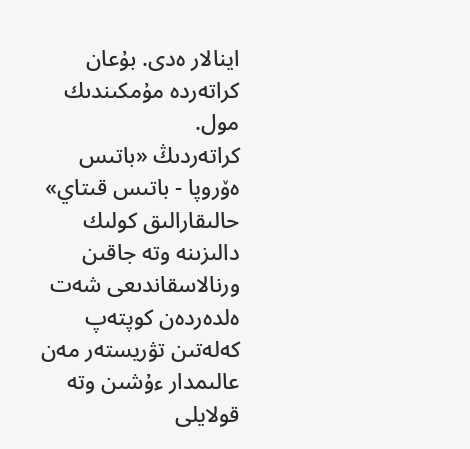اينالار ەدى. بۇعان كراتەردە مۇمكىندىك مول.
كراتەردىڭ «باتىس ەۆروپا - باتىس قىتاي» حالىقارالىق كولىك دالىزىنە وتە جاقىن ورنالاسقاندىعى شەت ەلدەردەن كوپتەپ كەلەتىن تۋريستەر مەن عالىمدار ءۇشىن وتە قولايلى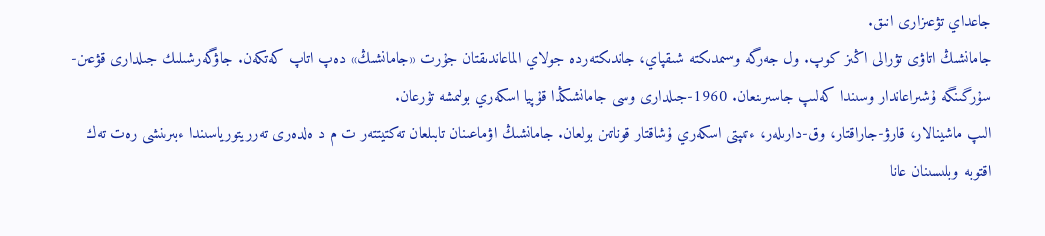جاعداي تۋعىزارى انىق.
جامانشىڭ اتاۋى تۋرالى اڭىز كوپ. ول جەرگە وسىمدىكتە شىقپاي، جاندىكتەردە جولاي الماعاندىقتان جۇرت «جامانشىڭ» دەپ اتاپ كەتكەن. جاۋگەرشىلىك جىلدارى قۋعىن-سۇرگىنگە ۇشىراعاندار وسىندا كەلىپ جاسىرىنعان. 1960-جىلدارى وسى جامانشىڭدا قۇپيا اسكەري بولىمشە تۇرعان.
الىپ ماشينالار، قارۋ-جاراقتار، وق-دارىلەر، ءتىپتى اسكەري ۇشاقتار قوناتىن بولعان. جامانشىڭ اۋماعىنان تابىلعان تەكتيتتەر ت م د ەلدەرى تەرريتورياسىندا ءبىرىنشى رەت تەك اقتوبە وبلىسىنان عانا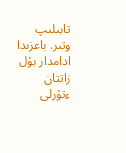تابىلىپ وتىر. باعزىدا ادامدار بۇل زاتتان ءتۇرلى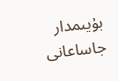بۇيىمدار جاساعانى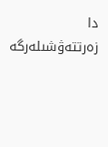دا زەرتتەۋشىلەرگە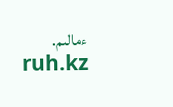ءمالىم.
ruh.kz